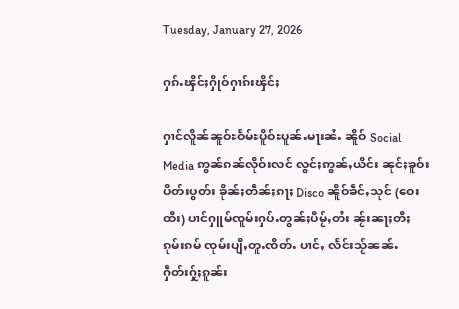Tuesday, January 27, 2026

ႁၵ်ႉၾိင်ႈႁိုဝ်ႁၢၵ်းၾိင်ႈ

ႁၢင်လိူၼ်ၼူဝ်ႊဝႅမ်ႊပိူဝ်ႊပူၼ်ႉမႃးၼႆႉ ၼိူဝ် Social Media ဢွၼ်ၵၼ်လိုဝ်းလင် လွင်ႈဢွၼ်ႇယိင်း ၼုင်ႈၶူဝ်းပိတ်းပွတ်း ၶိုၼ်ႈတဵၼ်ႈၵႃႈ Disco ၼိူဝ်ၶဵင်ႇသုင် (ဝေးထီး) ပၢင်ႁူမ်ၸူမ်းႁပ်ႉတွၼ်ႈပီမႂ်ႇတႆး ၼႂ်းၼႃႈတီႈၵုမ်းၵမ် ၸုမ်းပျီႇတူႉၸိတ်ႉ ပၢင်ႇ လႅင်းသႂ်ၼၼ်ႉ ႁဵတ်းႁႂ်ႈၵူၼ်း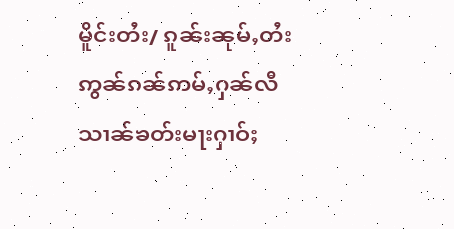မိူင်းတႆး/ ၵူၼ်းၼုမ်ႇတႆး ဢွၼ်ၵၼ်ဢမ်ႇႁၼ်လီ သၢၼ်ၶတ်းမႃးႁၢဝ်ႈ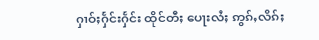ႁၢဝ်ႈႁႅင်းႁႅင်း ထိုင်တီႈ ပေႃးလႆႈ ဢွၵ်ႇလိၵ်ႈ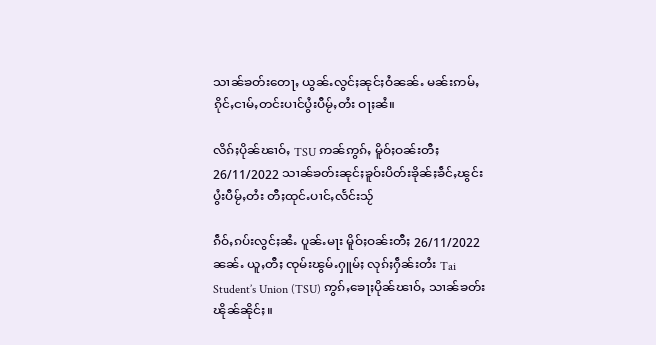သၢၼ်ၶတ်းတေႃႇ ယွၼ်ႉလွင်ႈၼုင်ႈဝႆၼၼ်ႉ မၼ်းဢမ်ႇၵိုင်ႇငၢမ်ႇတင်းပၢင်ပွႆးပီမႂ်ႇတႆး ဝႃႈၼႆ။

လိၵ်ႈပိုၼ်ၽၢဝ်ႇ TSU ဢၼ်ဢွၵ်ႇ မိူဝ်ႈဝၼ်းတီႈ 26/11/2022 သၢၼ်ၶတ်းၼုင်ႈၶူဝ်းပိတ်းၶိုၼ်ႈၶဵင်ႇၽွင်းပွႆးပီမႂ်ႇတႆး တီႈထုင်ႉပၢင်ႇလႅင်းသႂ်

ၵဵဝ်ႇၵပ်းလွင်ႈၼႆႉ ပူၼ်ႉမႃး မိူဝ်ႈဝၼ်းတီႈ 26/11/2022 ၼၼ်ႉ ယူႇတီႈ ၸုမ်းၽွမ်ႉႁူမ်ႈ လုၵ်ႈႁဵၼ်းတႆး Tai Student’s Union (TSU) ဢွၵ်ႇၶေႃႈပိုၼ်ၽၢဝ်ႇ သၢၼ်ၶတ်း ၽိုၼ်ၼိုင်ႈ။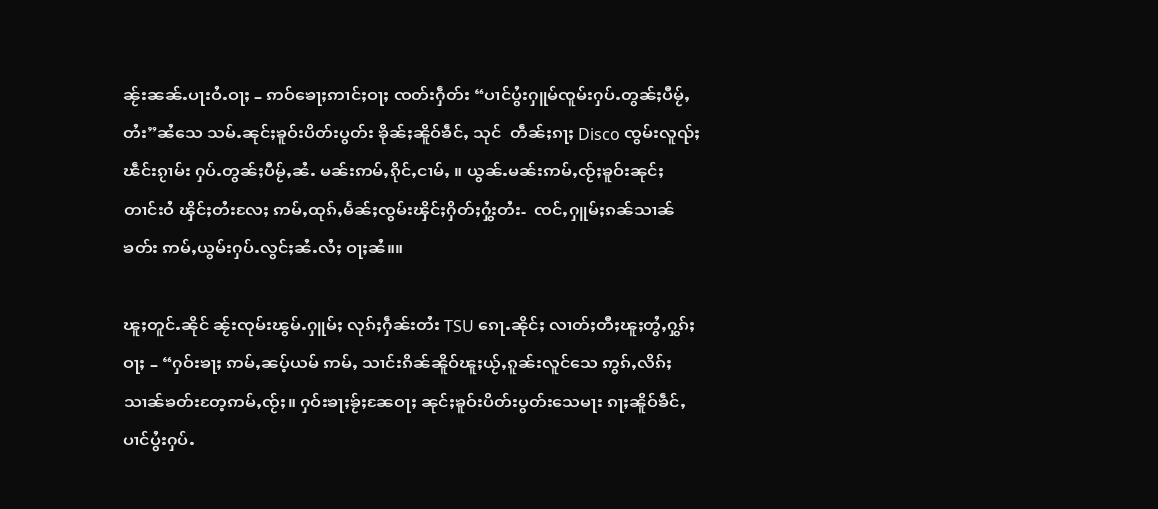ၼႂ်းၼၼ်ႉပႃးဝႆႉဝႃႈ – ဢဝ်ၶေႃႈဢၢင်ႈဝႃႈ ၸတ်းႁဵတ်း “ပၢင်ပွႆးႁူမ်ၸူမ်းႁပ်ႉတွၼ်ႈပီမႂ်ႇတႆး”ၼႆသေ သမ်ႉၼုင်ႈၶူဝ်းပိတ်းပွတ်း ၶိုၼ်ႈၼိူဝ်ၶဵင်ႇ သုင်  တဵၼ်ႈၵႃႈ Disco ၸွမ်းလူၺ်ႈ ၽဵင်းၵႂၢမ်း ႁပ်ႉတွၼ်ႈပီမႂ်ႇၼႆႉ မၼ်းဢမ်ႇၵိုင်ႇငၢမ်ႇ ။ ယွၼ်ႉမၼ်းဢမ်ႇၸႂ်ႈၶူဝ်းၼုင်ႈတၢင်းဝႆ ၾိင်ႈတႆးလႄႈ ဢမ်ႇထုၵ်ႇမႅၼ်ႈၸွမ်းၾိင်ႈႁိတ်ႈႁွႆးတႆး-  ၸင်ႇႁူမ်ႈၵၼ်သၢၼ်ၶတ်း ဢမ်ႇယွမ်းႁပ်ႉလွင်ႈၼႆႉလႆႈ ဝႃႈၼႆ။။

ၽူႈတူင်ႉၼိုင် ၼႂ်းၸုမ်းၽွမ်ႉႁူမ်ႈ လုၵ်ႈႁဵၼ်းတႆး TSU ၵေႃႉၼိုင်ႈ လၢတ်ႈတီႈၽူႈတွႆႇႁွၵ်ႈဝႃႈ – “ႁဝ်းၶႃႈ ဢမ်ႇၼပ့်ယမ် ဢမ်ႇ သၢင်းၵိၼ်ၼိူဝ်ၽူႈယႂ်ႇၵူၼ်းလူင်သေ ဢွၵ်ႇလိၵ်ႈသၢၼ်ၶတ်းတႄ့ဢမ်ႇၸႂ်ႈ။ ႁဝ်းၶႃႈၶႂ်ႈၼႄဝႃႈ ၼုင်ႈၶူဝ်းပိတ်းပွတ်းသေမႃး ၵႃႈၼိူဝ်ၶဵင်ႇပၢင်ပွႆးႁပ်ႉ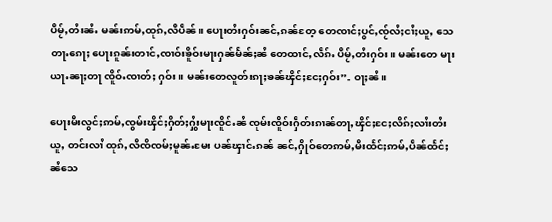ပီမႂ်ႇတႆးၼႆႉ မၼ်းဢမ်ႇထုၵ်ႇလီပဵၼ်။ ပေႃးတႆးႁဝ်းၼင်ႇၵၼ်တႄ့ တေၸၢင်ႈပွင်ႇၸႂ်လႆႈငၢႆႈယူႇ သေ တႃႉၵေႃႈ ပေႃးၵူၼ်းတၢင်ႇၸၢဝ်းၶိူဝ်းမႃးႁၼ်မႅၼ်ႈၼႆ တေထၢင်ႇလဵၵ်ႉ ပီမႂ်ႇတႆးႁဝ်း။ မၼ်းတေ မႃးယႃႉၼႃႈတႃ ၸိူဝ်ႉၸၢတ်ႈ ႁဝ်း။ မၼ်းတေလူတ်းၵႃႈၶၼ်ၾိင်ႈငႄႈႁဝ်း”- ဝႃႈၼႆ။

ပေႃးမီးလွင်ႈဢမ်ႇၸွမ်းၾိင်ႈႁိတ်ႈႁွႆးမႃးၸိူင်ႉၼႆ ၸုမ်းၸိူဝ်းႁဵတ်းၵၢၼ်တႃႇၾိင်ႈငႄႈလိၵ်ႈလၢႆးတႆးယူႇ တင်းလၢႆ ထုၵ်ႇလီၸိၸမ်ႈမူၼ်ႉမႄး ပၼ်ၾၢင်ႉၵၼ် ၼင်ႇႁိုဝ်တေဢမ်ႇမီးထႅင်ႈဢမ်ႇပဵၼ်ထႅင်ႈ ၼႆသေ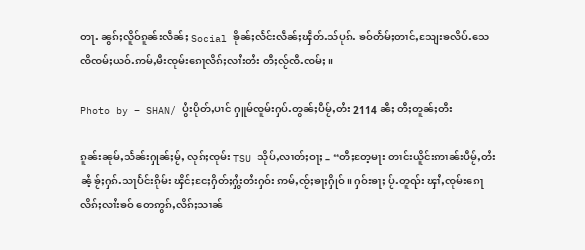တႃႉ ၼွၵ်ႈလိူဝ်ၵူၼ်းလဵၼ်ႈ Social ၶိုၼ်ႈလႅင်းလဵၼ်ႈၾဵတ်ႉသ်ပုၵ်ႉ ၶဝ်တႅမ်ႈတၢင်ႇသျႄးၶလိပ်ႉသေ ၸိၸမ်ႈယဝ်ႉဢမ်ႇမီးၸုမ်းၵေႃလိၵ်ႈလၢႆးတႆး တီႈလႂ်ၸီႉၸမ်ႈ ။

Photo by – SHAN/ ပွႆးပိုတ်ႇပၢင် ႁူမ်ၸူမ်းႁပ်ႉတွၼ်ႈပီမႂ်ႇတႆး 2114 ၼီႈ တီႈတူၼ်ႈတီး

ၵူၼ်းၼုမ်ႇသႅၼ်းႁုၼ်ႈမႂ်ႇ လုၵ်ႈၸုမ်း TSU သိုပ်ႇလၢတ်ႈဝႃႈ – “တီႈတႄ့မႃး တၢင်းယိူင်းဢၢၼ်းပီမႂ်ႇတႆးၼႆ့ ၶႂ်ႈႁၵ်ႉသႃပႅင်းၵိုမ်း ၾိင်ႈငႄႈႁိတ်ႈႁွႆးတႆးႁဝ်း ဢမ်ႇၸႂ်ႈၶႃႈႁိုဝ်။ ႁဝ်းၶႃႈ ပႂ်ႉတူၺ်း ၾၢႆႇၸုမ်းၵေႃလိၵ်ႈလၢႆးၶဝ် တေဢွၵ်ႇလိၵ်ႈသၢၼ်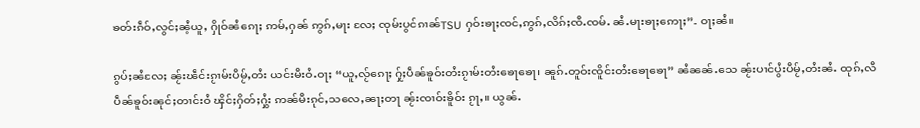ၶတ်းၵဵဝ်ႇလွင်ႈၼႆ့ယူႇ ႁိုဝ်ၼႆၵေႃႈ ဢမ်ႇႁၼ် ဢွၵ်ႇမႃး လႄႈ ၸုမ်းပွင်ၵၢၼ်TSU ႁဝ်းၶႃႈၸင်ႇဢွၵ်ႇလိၵ်ႈၸီႉၸမ်ႉ ၼႆႉမႃးၶႃႈဢေႃႈ”- ဝႃႈၼႆ။

ၵွပ်ႈၼႆလႄႈ ၼႂ်းၽဵင်းၵႂၢမ်းပီမႂ်ႇတႆး ယင်းမီးဝႆႉဝႃႈ “ယူႇလႂ်ၵေႃႈ ႁႂ်ႈပဵၼ်ၶူဝ်းတႆးၵႂၢမ်းတႆးၶေႃၶေႃ၊ ၼူၵ်ႉတူဝ်းၸိူင်းတႆးၶေႃၶေႃ” ၼႆၼၼ်ႉသေ ၼႂ်းပၢင်ပွႆးပီမႂ်ႇတႆးၼႆႉ ထုၵ်ႇလီပဵၼ်ၶူဝ်းၼုင်ႈတၢင်းဝႆ ၾိင်ႈႁိတ်ႈႁွႆး ဢၼ်မီးၵုင်ႇသလေႇၼႃႈတႃ ၼႂ်းၸၢဝ်းၶိူဝ်း ၵႂႃႇ။ ယွၼ်ႉ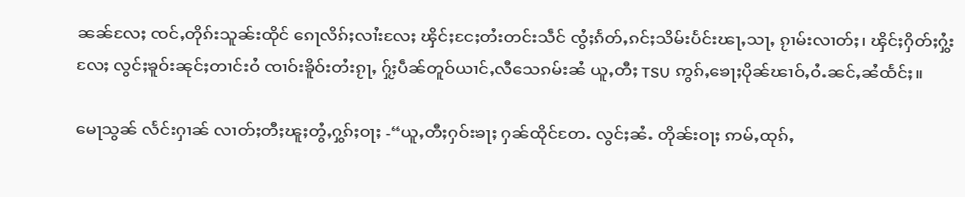ၼၼ်လႄႈ ၸင်ႇတိုၵ်းသူၼ်းထိုင် ၵေႃလိၵ်ႈလၢႆးလႄႈ ၾိင်ႈငႄႈတႆးတင်းသဵင် ၸွႆႈၵႅတ်ႇၵင်ႈသိမ်းပႅင်းၽႃႇသႃႇ ၵႂၢမ်းလၢတ်ႈ၊ ၾိင်ႈႁိတ်ႈႁွႆးလႄႈ လွင်ႈၶူဝ်းၼုင်ႈတၢင်းဝႆ ၸၢဝ်းၶိူဝ်းတႆးၵႂႃႇ ႁႂ်ႈပဵၼ်တူဝ်ယၢင်ႇလီသေၵမ်းၼႆ ယူႇတီႈ TSU ဢွၵ်ႇၶေႃႈပိုၼ်ၽၢဝ်ႇဝႆႉၼင်ႇၼႆထႅင်ႈ။

မေႃသွၼ် လႅင်းႁၢၼ် လၢတ်ႈတီႈၽူႈတွႆႇႁွၵ်ႈဝႃႈ -“ယူႇတီႈႁဝ်းၶႃႈ ႁၼ်ထိုင်တႄႉ လွင်ႈၼႆႉ တိုၼ်းဝႃႈ ဢမ်ႇထုၵ်ႇ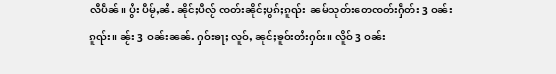လီပဵၼ်။ ပွႆး ပီမႂ်ႇၼႆႉ ၼိုင်ႈပီလႂ် ၸတ်းၼိုင်ႈပွၵ်ႈၵူၺ်း  ၼမ်သုတ်းတေၸတ်းႁဵတ်း 3 ဝၼ်းၵူၺ်း။ ၼႂ်း 3 ဝၼ်းၼၼ်ႉ ႁဝ်းၶႃႈ လူဝ်ႇ ၼုင်ႈၶူဝ်းတႆးႁဝ်း။ လိူဝ် 3 ဝၼ်း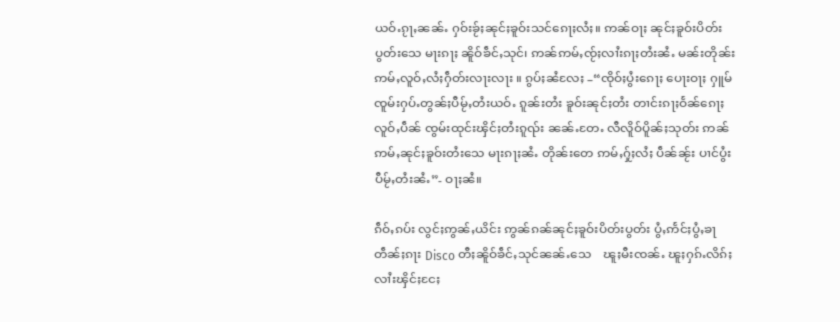ယဝ်ႉၵႂႃႇၼၼ်ႉ ႁဝ်းၶႂ်ႈၼုင်ႈၶူဝ်းသင်ၵေႃႈလႆႈ။ ဢၼ်ဝႃႈ ၼုင်ႈၶူဝ်းပိတ်းပွတ်းသေ မႃးၵႃႈ ၼိူဝ်ၶဵင်ႇသုင်၊ ဢၼ်ဢမ်ႇၸႂ်ႈလၢႆးၵႃႈတႆးၼႆႉ မၼ်းတိုၼ်းဢမ်ႇလူဝ်ႇလႆႈႁဵတ်းလႃးလႃး ။ ၵွပ်ႈၼႆလႄႈ –“ၸိုဝ်ႈပွႆးၵေႃႈ ပေႃးဝႃႈ ႁူမ်ၸူမ်းႁပ်ႉတွၼ်ႈပီမႂ်ႇတႆးယဝ်ႉ ၵူၼ်းတႆး ၶူဝ်းၼုင်ႈတႆး တၢင်းၵႃႈဝႅၼ်ၵေႃႈ လူဝ်ႇပဵၼ် ၸွမ်းထုင်းၾိင်ႈတႆးၵူၺ်း ၼၼ်ႉတႄႉ လီလိူဝ်ပိူၼ်ႈသုတ်း ဢၼ်ဢမ်ႇၼုင်ႈၶူဝ်းတႆးသေ မႃးၵႃႈၼႆႉ တိုၼ်းတေ ဢမ်ႇႁႂ်ႈလႆႈ ပဵၼ်ၼႂ်း ပၢင်ပွႆးပီမႂ်ႇတႆးၼႆႉ”- ဝႃႈၼႆ။

ၵဵဝ်ႇၵပ်း လွင်ႈဢွၼ်ႇယိင်း ဢွၼ်ၵၼ်ၼုင်ႈၶူဝ်းပိတ်းပွတ်း ပွႆႇဢႅင်ႈပွႆႇၶႃ တဵၼ်ႈၵႃး Disco တီႈၼိူဝ်ၶဵင်ႇသုင်ၼၼ်ႉသေ    ၽူႈမီးၸၼ်ႉ ၽူႈႁၵ်ႉလိၵ်ႈလၢႆးၾိင်ႈငႄႈ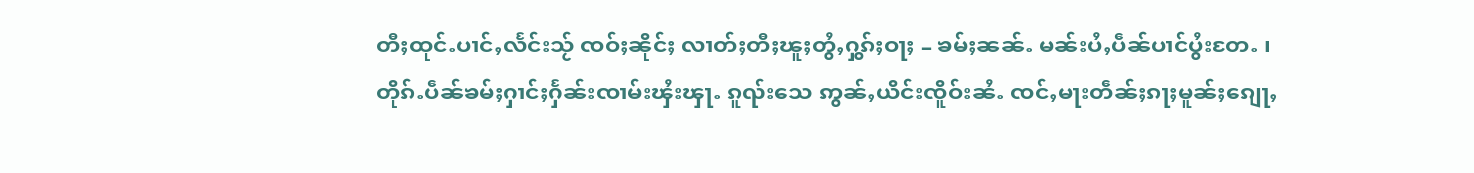တီႈထုင်ႉပၢင်ႇလႅင်းသႂ် ၸဝ်ႈၼိုင်ႈ လၢတ်ႈတီႈၽူႈတွႆႇႁွၵ်ႈဝႃႈ – ၶမ်ႈၼၼ်ႉ မၼ်းပႆႇပဵၼ်ပၢင်ပွႆးတႄႉ ၊  တိုၵ်ႉပဵၼ်ၶမ်ႈႁၢင်ႈႁႅၼ်းၸၢမ်းၾႆးၾႃႉ ၵူၺ်းသေ ဢွၼ်ႇယိင်းၸိူဝ်းၼႆႉ ၸင်ႇမႃးတဵၼ်ႈၵႃႈမူၼ်ႈၵျေႃႇ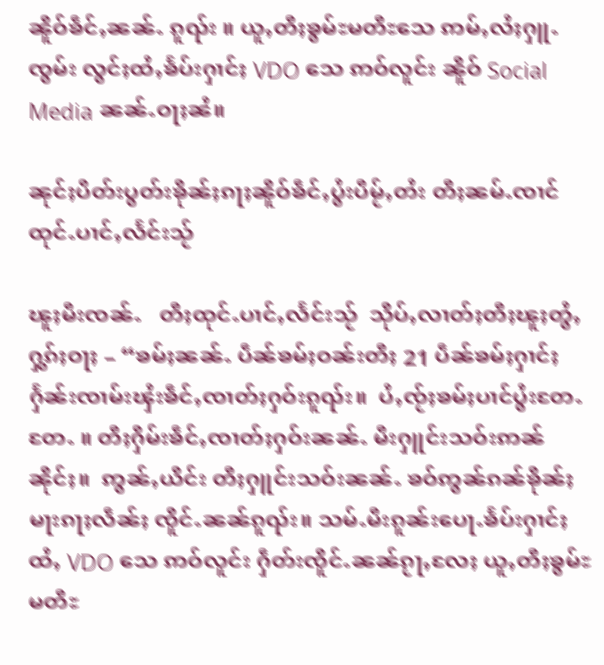ၼိူဝ်ၶဵင်ႇၼၼ်ႉ ၵူၺ်း ။ ယူႇတီႈၶွမ်ႊမတီႊသေ ဢမ်ႇလႆႈႁူႉၸွမ်း လွင်ႈထႆႇၶႅပ်းႁၢင်ႈ VDO သေ ဢဝ်လူင်း ၼိူဝ် Social Media ၼၼ်ႉဝႃႈၼႆ။

ၼုင်ႈပိတ်းပွတ်းၶိုၼ်ႈၵႃႈၼိူဝ်ၶဵင်ႇပွႆးပီမႂ်ႇတႆး တီႈၼမ်ႉၸၢင် ထုင်ႉပၢင်ႇလႅင်းသႂ်

ၽူႈမီးၸၼ်ႉ   တီႈထုင်ႉပၢင်ႇလႅင်းသႂ်  သိုပ်ႇလၢတ်ႈတီႈၽူႈတွႆႇႁွၵ်ႈဝႃႈ – “ၶမ်ႈၼၼ်ႉ ပဵၼ်ၶမ်ႈဝၼ်းတီႈ 21 ပဵၼ်ၶမ်ႈႁၢင်ႈႁႅၼ်းၸၢမ်းၾႆးၶဵင်ႇၸၢတ်ႈႁဝ်းၵူၺ်း။  ပႆႇၸႂ်ႈၶမ်ႈပၢင်ပွႆးတႄႉတႄႉ ။ တီႈႁိမ်းၶဵင်ႇၸၢတ်ႈႁဝ်းၼၼ်ႉ မီးႁူင်းသဝ်းဢၼ်ၼိုင်ႈ။  ဢွၼ်ႇယိင်း တီႈႁူင်းသဝ်းၼၼ်ႉ ၶဝ်ဢွၼ်ၵၼ်ၶိုၼ်ႈမႃးၵႃႈလဵၼ်ႈ ၸိူင်ႉၼၼ်ၵူၺ်း။ သမ်ႉမီးၵူၼ်းပေႃႉၶႅပ်းႁၢင်ႈ ထႆႇ VDO သေ ဢဝ်လူင်း ႁဵတ်းၸိူင်ႉၼၼ်ၵႂႃႇလႄႈ ယူႇတီႈၶွမ်ႊမတီႊ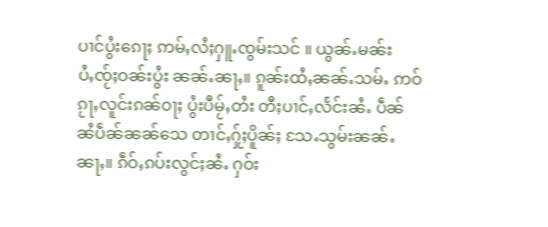ပၢင်ပွႆးၵေႃႈ ဢမ်ႇလႆႈႁူႉၸွမ်းသင် ။ ယွၼ်ႉမၼ်းပႆႇၸႂ်ႈဝၼ်းပွႆး ၼၼ်ႉၼႃႇ။ ၵူၼ်းထႆႇၼၼ်ႉသမ်ႉ ဢဝ်ၵႂႃႇလူင်းၵၼ်ဝႃႈ ပွႆးပီမႂ်ႇတႆး တီႈပၢင်ႇလႅင်းၼႆႉ ပဵၼ်ၼႆပဵၼ်ၼၼ်သေ တၢင်ႇႁႂ်ႈပိူၼ်ႈ သႄႉသွမ်းၼၼ်ႉၼႃႇ။ ၵဵဝ်ႇၵပ်းလွင်ႈၼႆႉ ႁဝ်း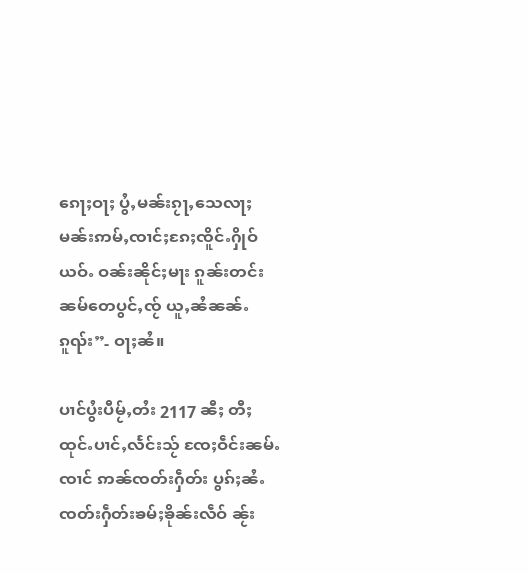ၵေႃႈဝႃႈ ပွႆႇမၼ်းၵႂႃႇသေလႃႈ မၼ်းဢမ်ႇၸၢင်ႈၵႄႈၸိူင်ႉႁိုဝ်ယဝ်ႉ ဝၼ်းၼိုင်ႈမႃး ၵူၼ်းတင်းၼမ်တေပွင်ႇၸႂ် ယူႇၼႆၼၼ်ႉၵူၺ်း”- ဝႃႈၼႆ။

ပၢင်ပွႆးပီမႂ်ႇတႆး 2117 ၼီႈ တီႈထုင်ႉပၢင်ႇလႅင်းသႂ် ၸႄႈဝဵင်းၼမ်ႉၸၢင် ဢၼ်ၸတ်းႁဵတ်း ပွၵ်ႈၼႆႉ ၸတ်းႁဵတ်းၶမ်ႈၶိုၼ်းလဵဝ် ၼႂ်း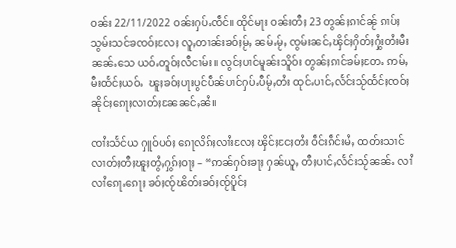ဝၼ်း 22/11/2022 ဝၼ်းႁပ်ႉၸဵင်။ ထိုင်မႃး ဝၼ်းတီႈ 23 တွၼ်ႈၵၢင်ၼႂ် ၵၢပ်ႈသွမ်းသင်ၶၸဝ်ႈလႄႈ လူႇတၢၼ်းၶဝ်ႈမႂ်ႇ ၼမ်ႉမႂ်ႇ ၸွမ်းၼင်ႇၾိင်ႈႁိတ်ႈႁွႆးတႆးမီးၼၼ်ႉသေ ယဝ်ႉတူဝ်ႈလီငၢမ်း။ လွင်ႈပၢင်မူၼ်းသိူဝ်း တွၼ်ႈၵၢင်ၶမ်ႈတႄႉ ဢမ်ႇမီးထႅင်ႈယဝ်ႉ  ၽူႈၶဝ်ႈပႃးပွင်ပဵၼ်ပၢင်ႁပ်ႉပီမႂ်ႇတႆး ထုင်ႉပၢင်ႇလႅင်းသႂ်ထႅင်ႈၸဝ်ႈၼိုင်ႈၵေႃႈလၢတ်ႈၼႄၼင်ႇၼႆ။

ၸၢႆးသႅင်ယ ႁူဝ်ပဝ်ႈ ၵေႃလိၵ်ႈလၢႆးလႄႈ ၾိင်ႈငႄႈတႆး ဝဵင်းၵဵင်းမႆႇ ထတ်းသၢင်လၢတ်ႈတီႈၽူႈတွႆႇႁွၵ်ႈဝႃႈ – “ဢၼ်ႁဝ်းၶႃႈ ႁၼ်ယူႇ တီႈပၢင်ႇလႅင်းသႂ်ၼၼ်ႉ လၢႆလၢႆၵေႃႉၵေႃႈ ၶဝ်ႈၸႂ်ၽိတ်းၶဝ်ႈၸႂ်ပိူင်ႈ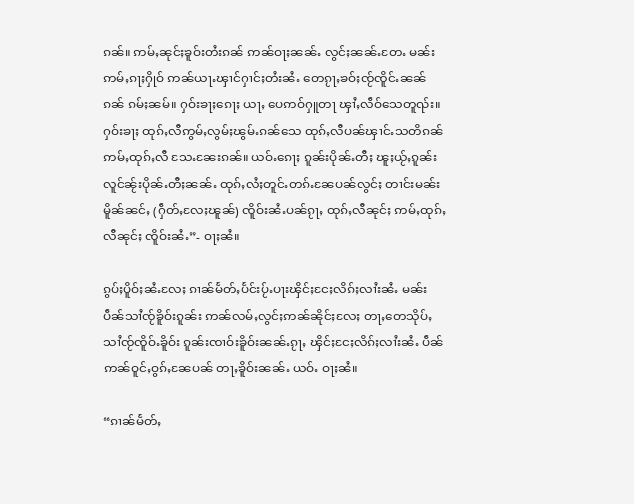ၵၼ်။ ဢမ်ႇၼုင်ႈၶူဝ်းတႆးၵၼ် ဢၼ်ဝႃႈၼၼ်ႉ လွင်ႈၼၼ်ႉတႄႉ မၼ်းဢမ်ႇၵႃႈႁိုဝ် ဢၼ်ယႃႉၾၢင်ႁၢင်ႈတႆးၼႆႉ တေၵႂႃႇၶဝ်ႈၸႂ်ၸိူင်ႉၼၼ်ၵၼ် ၵမ်ႈၼမ်။ ႁဝ်းၶႃႈၵေႃႈ ယႃႇ ပေဢဝ်ႁူတႃ ၾၢႆႇလဵဝ်သေတူၺ်း။ ႁဝ်းၶႃႈ ထုၵ်ႇလီဢွမ်ႇလွမ်ႈၽွမ်ႉၵၼ်သေ ထုၵ်ႇလီပၼ်ၾၢင်ႉသတိၵၼ် ဢမ်ႇထုၵ်ႇလီ သႄႉၼႄးၵၼ်။ ယဝ်ႉၵေႃႈ ၵူၼ်းပိုၼ်ႉတီႈ ၽူႈယႂ်ႇၵူၼ်းလူင်ၼႂ်းပိုၼ်ႉတီႈၼၼ်ႉ ထုၵ်ႇလႆႈတူင်ႉတၵ်ႉၼႄပၼ်လွင်ႈ တၢင်းမၼ်း မိူၼ်ၼင်ႇ (ႁဵတ်ႇလႄႈၽူၼ်) ၸိူဝ်းၼႆႉပၼ်ၵႂႃႇ ထုၵ်ႇလီၼုင်ႈ ဢမ်ႇထုၵ်ႇလီၼုင်ႈ ၸိူဝ်းၼႆႉ”- ဝႃႈၼႆ။

ၵွပ်ႈပိူဝ်ႈၼႆႉလႄႈ ၵၢၼ်မႅတ်ႇပႅင်းပႂ်ႉပႃးၾိင်ႈငႄႈလိၵ်ႈလၢႆးၼႆႉ မၼ်းပဵၼ်သၢႆၸႂ်ၶိူဝ်းၵူၼ်း ဢၼ်လမ်ႇလွင်ႈဢၼ်ၼိုင်ႈလႄႈ တႃႇတေသိုပ်ႇသၢႆၸႂ်ၸိူဝ်ႉၶိူဝ်း ၵူၼ်းၸၢဝ်းၶိူဝ်းၼၼ်ႉၵႂႃႇ ၾိင်ႈငႄႈလိၵ်ႈလၢႆးၼႆႉ ပဵၼ်ဢၼ်ဝူင်ႇဝွၵ်ႇၼႄပၼ် တႃႇၶိူဝ်းၼၼ်ႉ ယဝ်ႉ ဝႃႈၼႆ။

“ၵၢၼ်မႅတ်ႇ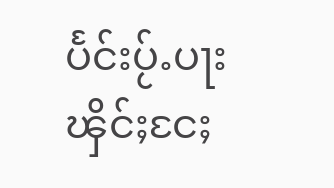ပႅင်းပႂ်ႉပႃးၾိင်ႈငႄႈ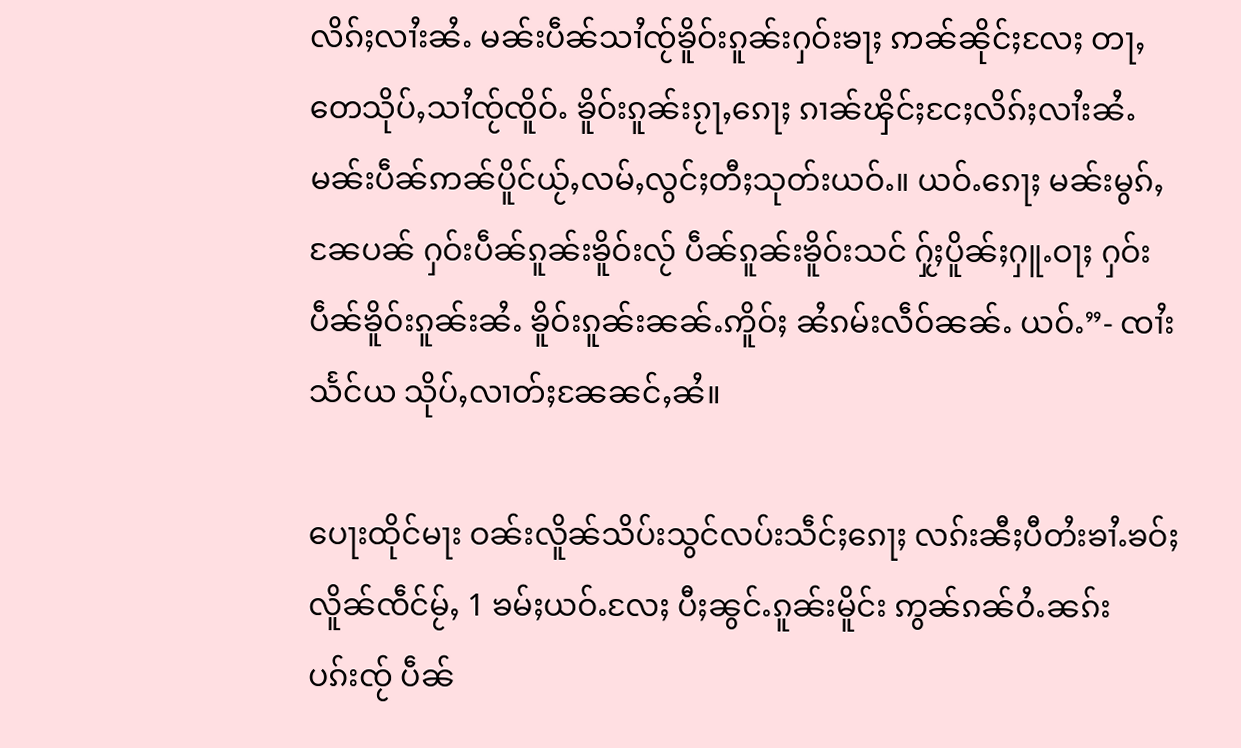လိၵ်ႈလၢႆးၼႆႉ မၼ်းပဵၼ်သၢႆၸႂ်ၶိူဝ်းၵူၼ်းႁဝ်းၶႃႈ ဢၼ်ၼိုင်ႈလႄႈ တႃႇတေသိုပ်ႇသၢႆၸႂ်ၸိူဝ်ႉ ၶိူဝ်းၵူၼ်းၵႂႃႇၵေႃႈ ၵၢၼ်ၾိင်ႈငႄႈလိၵ်ႈလၢႆးၼႆႉ မၼ်းပဵၼ်ဢၼ်ပိူင်ယႂ်ႇလမ်ႇလွင်ႈတီႈသုတ်းယဝ်ႉ။ ယဝ်ႉၵေႃႈ မၼ်းမွၵ်ႇၼႄပၼ် ႁဝ်းပဵၼ်ၵူၼ်းၶိူဝ်းလႂ် ပဵၼ်ၵူၼ်းၶိူဝ်းသင် ႁႂ်ႈပိူၼ်ႈႁူႉဝႃႈ ႁဝ်းပဵၼ်ၶိူဝ်းၵူၼ်းၼႆႉ ၶိူဝ်းၵူၼ်းၼၼ်ႉဢိူဝ်ႈ ၼႆၵမ်းလဵဝ်ၼၼ်ႉ ယဝ်ႉ”- ၸၢႆးသႅင်ယ သိုပ်ႇလၢတ်ႈၼႄၼင်ႇၼႆ။

ပေႃးထိုင်မႃး ဝၼ်းလိူၼ်သိပ်းသွင်လပ်းသဵင်ႈၵေႃႈ လၵ်းၼီႈပီတႆးၶၢႆႉၶဝ်ႈ လိူၼ်ၸဵင်မႂ်ႇ 1 ၶမ်ႈယဝ်ႉလႄႈ ပီႈၼွင်ႉၵူၼ်းမိူင်း ဢွၼ်ၵၼ်ဝႆႉၼၵ်း ပၵ်းၸႂ် ပဵၼ်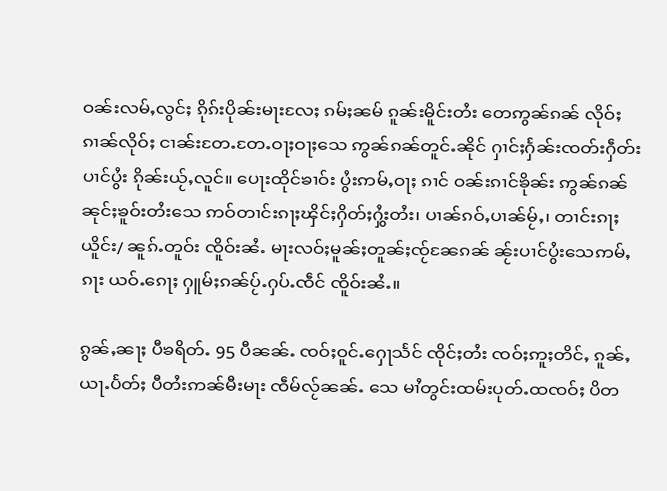ဝၼ်းလမ်ႇလွင်ႈ ၵိုၵ်းပိုၼ်းမႃးလႄႈ ၵမ်ႈၼမ် ၵူၼ်းမိူင်းတႆး တေဢွၼ်ၵၼ် လိုဝ်ႈၵၢၼ်လိုဝ်ႈ ငၢၼ်းတႄႉတႄႉဝႃႈဝႃႈသေ ဢွၼ်ၵၼ်တူင်ႉၼိုင် ႁၢင်ႈႁႅၼ်းၸတ်းႁဵတ်းပၢင်ပွႆး ၵိုၼ်းယႂ်ႇလူင်။ ပေႃးထိုင်ၶၢဝ်း ပွႆးဢမ်ႇဝႃႈ ၵၢင် ဝၼ်းၵၢင်ၶိုၼ်း ဢွၼ်ၵၼ်ၼုင်ႈၶူဝ်းတႆးသေ ဢဝ်တၢင်းၵႃႈၾိင်ႈႁိတ်ႈႁွႆးတႆး၊ ပၢၼ်ၵဝ်ႇပၢၼ်မႂ်ႇ၊ တၢင်းၵႃႈယိူင်း/ ၼူၵ်ႉတူဝ်း ၸိူဝ်းၼႆႉ မႃးလဝ်ႈမူၼ်ႈတူၼ်ႈၸႂ်ၼႄၵၼ် ၼႂ်းပၢင်ပွႆးသေဢမ်ႇၵႃး ယဝ်ႉၵေႃႈ ႁူမ်ႈၵၼ်ပႂ်ႉႁပ်ႉၸဵင် ၸိူဝ်းၼႆႉ။

ၵွၼ်ႇၼႃႈ ပီၶရိတ်ႉ 95 ပီၼၼ်ႉ ၸဝ်ႈဝူင်ႉႁေႃသႅင် ၸိုင်ႈတႆး ၸဝ်ႈဢူႈတိင်ႇ ၵူၼ်ႇယႃႉပႅတ်ႈ ပီတႆးဢၼ်မီးမႃး ၸဵမ်လႂ်ၼၼ်ႉ သေ မၢႆတွင်းထမ်းပုတ်ႉထၸဝ်ႈ ပိတ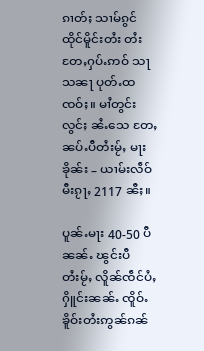ၵၢတ်ႈ သၢမ်ၵွင် ထိုင်မိူင်းတႆး တႆးတႄႇႁပ်ႉဢဝ် သႃသၼႃ ပုတ်ႉထၸဝ်ႈ။ မၢႆတွင်းလွင်ႈ ၼႆႉသေ တႄႇၼပ်ႉပီတႆးမႂ်ႇ မႃးၶိုၼ်း – ယၢမ်းလဵဝ် မီးၵႂႃႇ 2117 ၼီႈ။

ပူၼ်ႉမႃး 40-50 ပီၼၼ်ႉ ၽွင်းပီတႆးမႂ်ႇ လိူၼ်ၸဵင်ပႆႇႁိူင်းၼၼ်ႉ ၸိူဝ်ႉၶိူဝ်းတႆးဢွၼ်ၵၼ်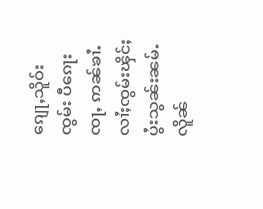ၵျေႃႇသိူဝ်းၸွမ်း ပီၵေႃးၸႃႇ ဢၼ်ၶၢႆႉ လၢႆႈၸွမ်းၾိင်ႈပွႆးသွၼ်းၼမ်ႉလိူၼ်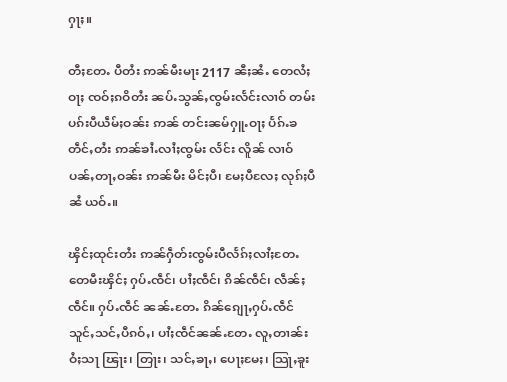ႁႃႈ။

တီႈတႄႉ ပီတႆး ဢၼ်မီးမႃး 2117 ၼီႈၼႆႉ တေလႆႈဝႃႈ ၸဝ်ႈၵဝိတႆး ၼပ်ႉသွၼ်ႇၸွမ်းလႅင်းလၢဝ် တမ်းပၵ်းပီယဵမ်ႈဝၼ်း ဢၼ် တင်းၼမ်ႁူႉဝႃႈ ပႅၵ်ႉၶတဵင်ႇတႆး ဢၼ်ၶၢႆႉလၢႆႈၸွမ်း လႅင်း လိူၼ် လၢဝ် ပၼ်ႇတႃႇဝၼ်း ဢၼ်မီး မိင်ႈပီ၊ မႄႈပီလႄႈ လုၵ်ႈပီ ၼႆ ယဝ်ႉ။

ၾိင်ႈထုင်းတႆး ဢၼ်ႁဵတ်းၸွမ်းပီလႅၵ်ႈလၢႆႈတႄႉ တေမီးၾိင်ႈ ႁပ်ႉၸဵင်၊ ပၢႆႈၸဵင်၊ ၵိၼ်ၸဵင်၊ လဵၼ်ႈၸဵင်။ ႁပ်ႉၸဵင် ၼၼ်ႉတႄႉ ၵိၼ်ၵျေႃႇႁပ်ႉၸဵင် သူင်ႇသင်ႇပီၵဝ်ႇ၊ ပၢႆႈၸဵင်ၼၼ်ႉတႄႉ လူႇတၢၼ်း ဝႆႈသႃ ၽြႃး၊ တြႃး၊ သင်ႇၶႃႇ၊ ပေႃႈမႄႈ၊ သြႃႇၶူး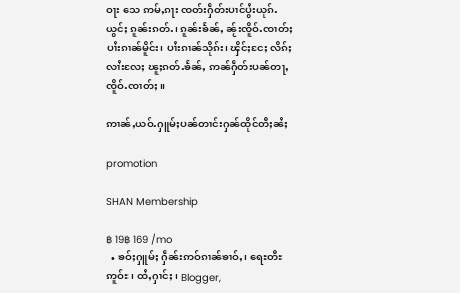ဝႃး သေ ဢမ်ႇၵႃး ၸတ်းႁဵတ်းပၢင်ပွႆးယုၵ်ႉယွင်ႈ ၵူၼ်းၵတ်ႉ၊ ၵူၼ်းၶႅၼ်ႇ ၼႂ်းၸိူဝ်ႉၸၢတ်ႈပၢႆးၵၢၼ်မိူင်း၊ ပၢႆးၵၢၼ်သိုၵ်း၊ ၾိင်ႈငႄႈ လိၵ်ႈ လၢႆးလႄႈ ၽူႈၵတ်ႉၶႅၼ်ႇ ဢၼ်ႁဵတ်းပၼ်တႃႇၸိူဝ်ႉၸၢတ်ႈ။

ဢၢၼ်ႇယဝ်ႉႁူမ်ႈပၼ်တၢင်းႁၼ်ထိုင်တီႈၼႆႈ

promotion

SHAN Membership

฿ 19฿ 169 /mo
  • ၶဝ်ႈႁူမ်ႈ ႁဵၼ်းဢဝ်ၵၢၼ်ၶၢဝ်ႇ၊ ရေႊတီႊဢူဝ်ႊ၊ ထႆႇႁၢင်ႈ၊ Blogger,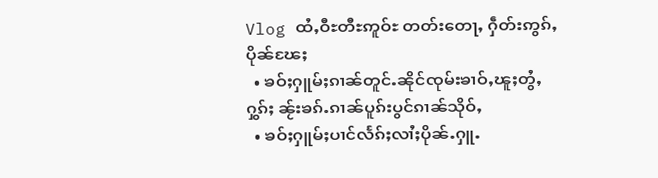Vlog ထႆႇဝီႊတီႊဢူဝ်ႊ တတ်းတေႃႇ ႁဵတ်းဢွၵ်ႇ ပိုၼ်ၽႄႈ
  • ၶဝ်ႈႁူမ်ႈၵၢၼ်တူင်ႉၼိုင်ၸုမ်းၶၢဝ်ႇၽူႈတွႆႇႁွၵ်ႈ ၼႂ်းၶၵ်ႉၵၢၼ်ပူၵ်းပွင်ၵၢၼ်သိုဝ်ႇ
  • ၶဝ်ႈႁူမ်ႈပၢင်လႅၵ်ႈလၢႆႈပိုၼ်ႉႁူႉ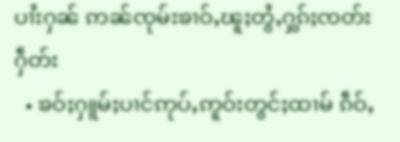ပၢႆးႁၼ် ဢၼ်ၸုမ်းၶၢဝ်ႇၽူႈတွႆႇႁွၵ်ႈၸတ်းႁဵတ်း
  • ၶဝ်ႈႁူမ်ႈပၢင်ဢုပ်ႇဢူဝ်းတွင်ႈထၢမ် ၵဵဝ်ႇ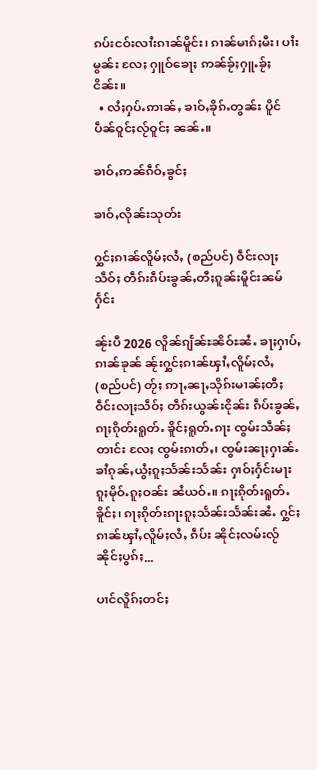ၵပ်းငဝ်းလၢႆးၵၢၼ်မိူင်း၊ ၵၢၼ်မၢၵ်ႈမီး၊ ပၢႆးမွၼ်း လႄႈ ႁူဝ်ၶေႃႈ ဢၼ်ၶႂ်ႈႁူႉၶႂ်ႈငိၼ်း။
  • လႆႈႁပ်ႉဢၢၼ်ႇ ၶၢဝ်ႇၶိုၵ်ႉတွၼ်း ပိူင်ပဵၼ်ဝူင်ႈလႂ်ဝူင်ႈ ၼၼ်ႉ။

ၶၢဝ်ႇဢၼ်ၵဵဝ်ႇၶွင်ႈ

ၶၢဝ်ႇလိုၼ်းသုတ်း

ႁွင်ႈၵၢၼ်လိူမ်ႈလႆႇ (စည်ပင်) ဝဵင်းလႃႈသဵဝ်ႈ တဵၵ်းၵဵပ်းၶွၼ်ႇတီႈၵူၼ်းမိူင်းၼမ်ႁႅင်း

ၼႂ်းပီ 2026 လိူၼ်ၵျႅၼ်ႊၼိဝ်ႊၼႆႉ ၶႃႈႁၢပ်ႇၵၢၼ်ၶုၼ် ၼႂ်းႁွင်ႈၵၢၼ်ၾၢႆႇလိူမ်ႈလႆႇ (စည်ပင်) တႂ်ႈ ဢႃႇၼႃႇသိုၵ်းမၢၼ်ႈတီႈဝဵင်းလႃႈသဵဝ်ႈ တဵၵ်းယွၼ်းငိုၼ်း ၵဵပ်းၶွၼ်ႇၵႃႈၵိုတ်းရူတ်ႉ ၶိူင်ႈရူတ်ႉၵႃး ၸွမ်းသဵၼ်ႈတၢင်း လႄႈ ၸွမ်းၵၢတ်ႇ၊ ၸွမ်းၼႃႈႁၢၼ်ႉၶၢႆၵုၼ်ႇယွႆႈၵူႈသႅၼ်းသႅၼ်း ႁၢဝ်ႈႁႅင်းမႃးၵူႈမိုဝ်ႉၵူႈဝၼ်း ၼႆယဝ်ႉ။ ၵႃႈၵိုတ်းရူတ်ႉၶိူင်ႈ၊ ၵႃႈၵိုတ်းၵႃးၵူႈသႅၼ်းသႅၼ်းၼႆႉ ႁွင်ႈၵၢၼ်ၾၢႆႇလိူမ်ႈလႆႇ ၵဵပ်း ၼိုင်ႈလမ်းလႂ် ၼိုင်ႈပွၵ်ႈ...

ပၢင်လိူၵ်ႈတင်ႈ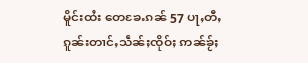မိူင်းထႆး တေၶႄႉၵၼ် 57 ပႃႇတီႇ ၵူၼ်းတၢင်ႇသဵၼ်ႈၸိုဝ်ႈ ဢၼ်ၶႂ်ႈ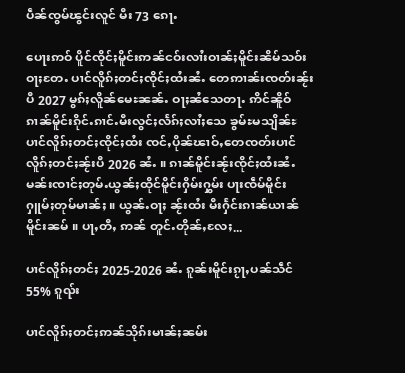ပဵၼ်ၸွမ်ၽွင်းလူင် မီး 73 ၵေႃႉ

ပေႃးဢဝ် ပိူင်ၸိုင်ႈမိူင်းဢၼ်ငဝ်းလၢႆးဝၢၼ်ႈမိူင်းၼိမ်သဝ်းဝႃႈတႄႉ ပၢင်လိူၵ်ႈတင်ႈၸိုင်ႈထႆးၼႆႉ တေဢၢၼ်းၸတ်းၼႂ်းပီ 2027 မွၵ်ႈလိူၼ်မေႊၼၼ်ႉ ဝႃႈၼႆသေတႃႉ ဢိင်ၼိူဝ် ၵၢၼ်မိူင်းၵိုင်ႉၵၢင်ႉမီးလွင်ႈလႅၵ်ႈလၢႆႈသေ ၶွမ်ႊမသျိၼ်ႊပၢင်လိူၵ်ႈတင်ႈၸိုင်ႈထႆး ၸင်ႇပိုၼ်ၽၢဝ်ႇတေၸတ်းပၢင်လိူၵ်ႈတင်ႈၼႂ်းပီ 2026 ၼႆႉ ။ ၵၢၼ်မိူင်းၼႂ်းၸိုင်ႈထႆးၼႆႉ မၼ်းၸၢင်ႈတုမ်ႉယွၼ်ႈထိုင်မိူင်းႁိမ်းႁွမ်း ပႃးၸဵမ်မိူင်းႁူမ်ႈတုမ်မၢၼ်ႈ ။ ယွၼ်ႉဝႃႈ ၼႂ်းထႆး မီးႁႅင်းၵၢၼ်ယၢၼ်မိူင်းၼမ် ။ ပႃႇတီႇ ဢၼ် တူင်ႉတိုၼ်ႇလႄႈ...

ပၢင်လိူၵ်ႈတင်ႈ 2025-2026 ၼႆႉ ၵူၼ်းမိူင်းၵႂႃႇပၼ်သဵင် 55% ၵူၺ်း

ပၢင်လိူၵ်ႈတင်ႈဢၼ်သိုၵ်းမၢၼ်ႈၼမ်း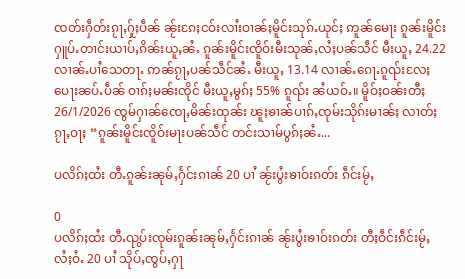ၸတ်းႁဵတ်းၵႂႃႇႁႂ်ႈပဵၼ် ၼႂ်းၵႄႈငဝ်းလၢႆးဝၢၼ်ႈမိူင်းသုၵ်ႉယုင်ႈ ဢူၼ်မေႃး ၵူၼ်းမိူင်းႁူပ်ႉတၢင်းယၢပ်ႇၵိၼ်းယူႇၼႆႉ ၵူၼ်းမိူင်းၸိူဝ်းမီးသုၼ်ႇလႆႈပၼ်သဵင် မီးယူႇ 24.22 လၢၼ်ႉပၢႆသေတႃႉ ဢၼ်ၵႂႃႇပၼ်သဵင်ၼႆႉ မီးယူႇ 13.14 လၢၼ်ႉၵေႃႉၵူၺ်းလႄႈ ပေႃးၼပ်ႉပဵၼ် ဝၢၵ်ႈမၼ်းၸိုင် မီးယူႇမွၵ်ႈ 55% ၵူၺ်း ၼႆယဝ်ႉ။ မိူဝ်ႈဝၼ်းတီႈ 26/1/2026 ၸွမ်ႁၢၼ်ၸေႃႇမိၼ်းထုၼ်း ၽူႈၶၢၼ်ပၢၵ်ႇၸုမ်းသိုၵ်းမၢၼ်ႈ လၢတ်ႈၵႂႃႇဝႃႈ “ၵူၼ်းမိူင်းၸိူဝ်းမႃးပၼ်သဵင် တင်းသၢမ်ပွၵ်ႈၼႆႉ...

ပလိၵ်ႈထႆး တီႉၵူၼ်းၼုမ်ႇႁႅင်းၵၢၼ် 20 ပၢႆ ၼႂ်းပွႆးၶၢဝ်းၵတ်း ၵဵင်းမႂ်ႇ

0
ပလိၵ်ႈထႆး တီႉၺွပ်းၸုမ်းၵူၼ်းၼုမ်ႇႁႅင်းၵၢၼ် ၼႂ်းပွႆးၶၢဝ်းၵတ်း တီႈဝဵင်းၵဵင်းမႂ်ႇ လႆႈဝႆႉ 20 ပၢႆ သိုပ်ႇၸွပ်ႇႁႃ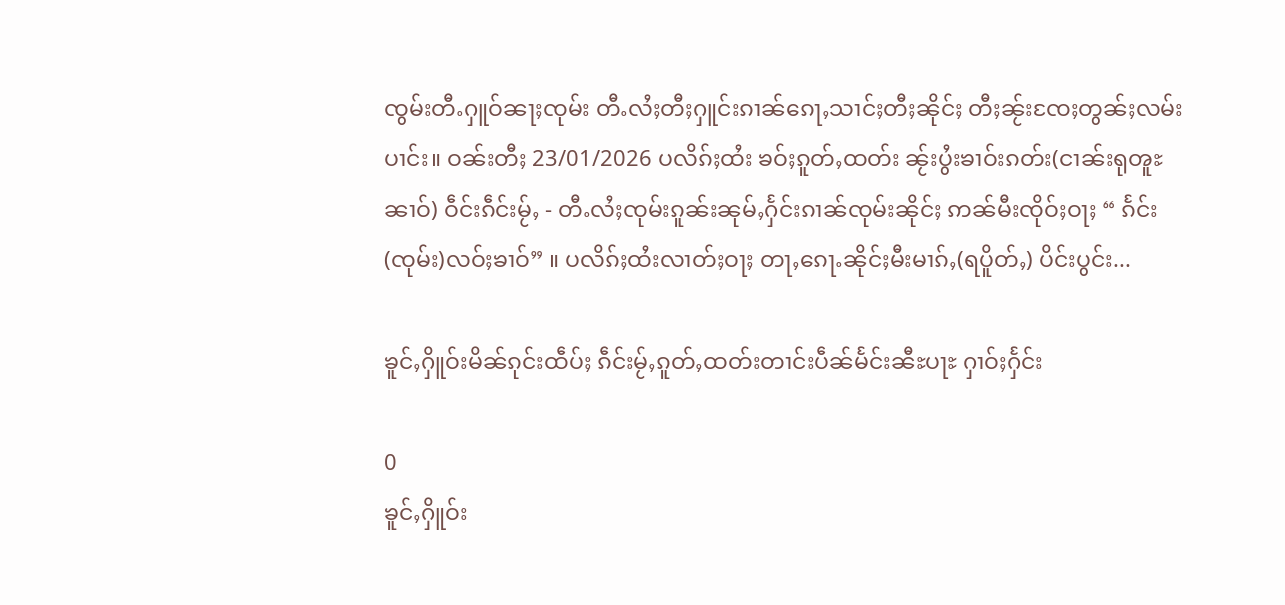ၸွမ်းတီႉႁူဝ်ၼႃႈၸုမ်း တီႉလႆႈတီႈႁူင်းၵၢၼ်ၵေႃႇသၢင်ႈတီႈၼိုင်ႈ တီႈၼႂ်းၸႄႈတွၼ်ႈလမ်းပၢင်း။ ဝၼ်းတီႈ 23/01/2026 ပလိၵ်ႈထႆး ၶဝ်ႈၵူတ်ႇထတ်း ၼႂ်းပွႆးၶၢဝ်းၵတ်း(ငၢၼ်းရုၻူႊၼၢဝ်) ဝဵင်းၵဵင်းမႂ်ႇ - တီႉလႆႈၸုမ်းၵူၼ်းၼုမ်ႇႁႅင်းၵၢၼ်ၸုမ်းၼိုင်ႈ ဢၼ်မီးၸိုဝ်ႈဝႃႈ “ ၵႅင်း(ၸုမ်း)လဝ်ႈၶၢဝ်” ။ ပလိၵ်ႈထႆးလၢတ်ႈဝႃႈ တႃႇၵေႃႉၼိုင်ႈမီးမၢၵ်ႇ(ရပိူတ်ႇ) ပိင်းပွင်း...

ၶူင်ႇႁိူဝ်းမိၼ်ၵုင်းထဵပ်ႈ ၵဵင်းမႂ်ႇၵူတ်ႇထတ်းတၢင်းပဵၼ်မႅင်းၼီႊပႃႊ ႁၢဝ်ႈႁႅင်း

0
ၶူင်ႇႁိူဝ်း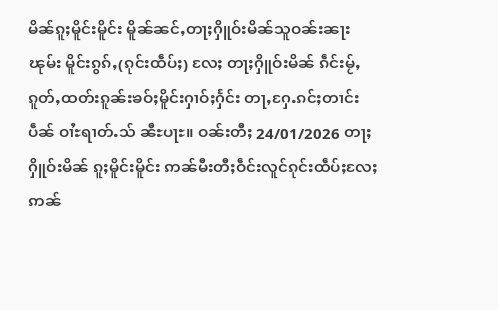မိၼ်ၵူႈမိူင်းမိူင်း မိူၼ်ၼင်ႇတႃႈႁိူဝ်းမိၼ်သူဝၼ်းၼႃးၽုမ်း မိူင်းၵွၵ်ႇ(ၵုင်းထဵပ်ႈ) လႄႈ တႃႈႁိူဝ်းမိၼ် ၵဵင်းမႂ်ႇ ၵူတ်ႇထတ်းၵူၼ်းၶဝ်ႈမိူင်းႁၢဝ်ႈႁႅင်း တႃႇႁႄႉၵင်ႈတၢင်းပဵၼ် ဝၢႆႊရၢတ်ႉသ် ၼီႊပႃႊ။ ဝၼ်းတီႈ 24/01/2026 တႃႈႁိူဝ်းမိၼ် ၵူႈမိူင်းမိူင်း ဢၼ်မီးတီႈဝဵင်းလူင်ၵုင်းထဵပ်ႈလႄႈ ဢၼ်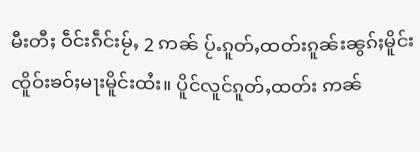မီးတီႈ ဝဵင်းၵဵင်းမႂ်ႇ 2 ဢၼ် ပႂ်ႉၵူတ်ႇထတ်းၵူၼ်းၼွၵ်ႈမိူင်းၸိူဝ်းၶဝ်ႈမႃးမိူင်းထႆး။ ပိူင်လူင်ၵူတ်ႇထတ်း ဢၼ်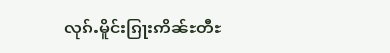လုၵ်ႉမိူင်းၵြႃးဢိၼ်ႊတီႊ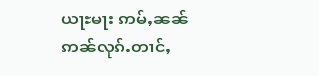ယႃႊမႃး ဢမ်ႇၼၼ် ဢၼ်လုၵ်ႉတၢင်ႇ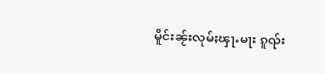မိူင်းၼႂ်းလုမ်ႈၾႃႉမႃး ၵူၺ်း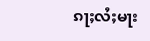ၵႃႈလႆႈမႃး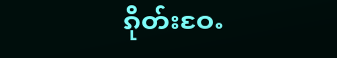ၵိုတ်းဝႄႉ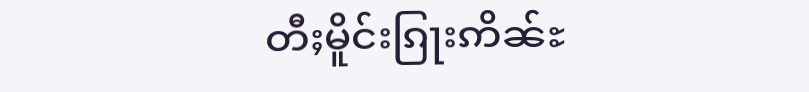တီႈမိူင်းၵြႃးဢိၼ်ႊ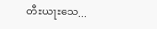တီႊယႃႊသေ...